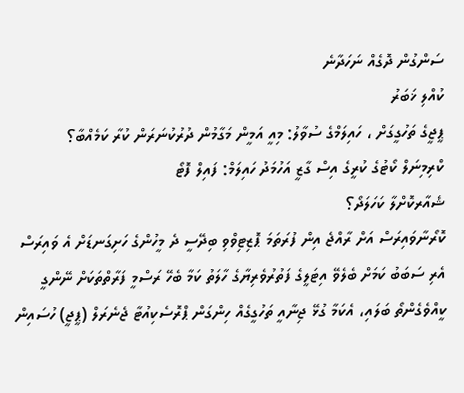ސަންގުން ދޮގެއް ނަހަދާނެ
ކުއްލި ޚަބަރު
ޕީޖީގެ ތަހުގީގަށް ، ހައިލަމްގެ ސުވާލު: މިއީ އަމީން މަގާމުން ދުރުކުނަރަން ކުރާ ކަމެއްބާ؟
ކްރިމިނަލް ކޯޓުގެ ކުރީގެ އިސް ގާޒީ އަހުމަދު ހައިލަމް: ފައިލް ފޮޓޯ
ޝެއާރކޮށްލާ ކަހަލަދޯ؟
ކޮރޯނާވައިރަސް އަށް ރާއްޖެ އިން ފުރަތަމަ ޕޮޒިޓިވްވި ބިދޭސީ ދެ މީހުންގެ ހަށިގަނޑަށް އެ ވައިރަސް އެރި ސަބަބު ކަމަށް ބެލެވޭ އިޓަލީގެ ފަތުރުވެރިޔާގެ ހާލަތު ކަމާ ބެހޭ ރަސްމީ ފަރާތްތަކަށް ނޭންގީ ކީއްވެގެންތޯ ބަލައި، އެކަމާ ގުޅޭ ޖިނާއީ ތަހުގީގެއް ހިންގަން ޕްރޮސެކިއުޓާ ޖެނެރަލް (ޕީޖީ) ހުސައިން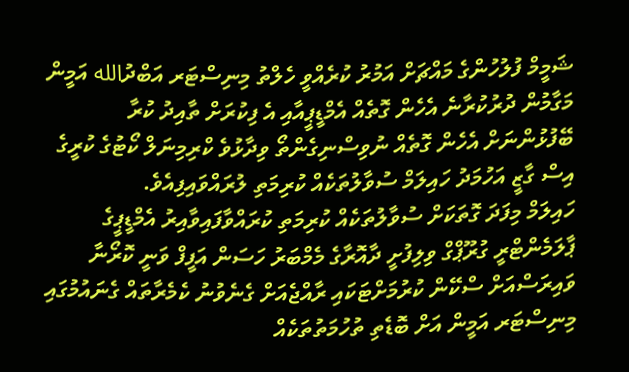ޝަމީމް ފުލުހުންގެ މައްޗަށް އަމުރު ކުރެއްވީ ހެލްތު މިނިސްޓަރ އަބްދުالله އަމީން މަގާމުން ދުރުކުރާނެ އެހެން ގޮތެއް އެމްޑީޕީއާއި އެ ފިކުރަށް ތާއިދު ކުރާ ބޭފުޅުންނަށް އެހެން ގޮތެއް ނުވިސްނިގެންތޯ ވިދާޅުވެ ކްރިމިނަލް ކޯޓުގެ ކުރީގެ އިސް ގާޒީ އަހުމަދު ހައިލަމް ސުވާލުތަކެއް ކުރިމަތި ލުރައްވައިފިއެވެ.
ހައިލަމް މިފަދަ ގޮތަކަށް ސުވާލުތަކެއް ކުރިމަތި ކުރައްވާފައިވާއިރު އެމްޑީޕީގެ ޕާލަމެންޓްރީ ގުރޫޕްގް ވިލިފުށީ ދާއޮރާގެ މެމްބަރު ހަސަން އަފީފް ވަނީ ކޮރޯނާ ވައިރަސްއަށް ސްކޭން ކުރުމަށްޓަކައި ރާއްޖެއަށް ގެނެވުނު ކެމެރާތައް ގެނައުމުގައި މިނިސްޓަރ އަމީން އަށް ބޮޑެތި ތުހުމަތުތަކެއް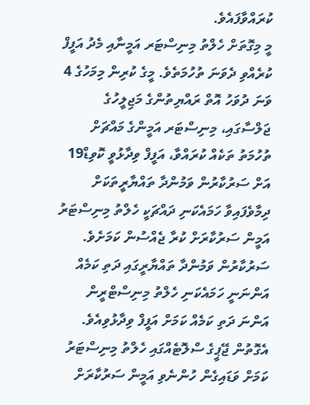ކުރައްވާފައެވެ.
މީ މިގޮތަށް ހެލްތު މިނިސްޓަރ އަމީނާއި މެދު އަފީފް ކުރެއްވި ދެވަނަ ތުހުމަތެވެ. މީގެ ކުރިން މިމަހުގެ 4 ވަނަ ދުވަހު އޮތް ރައްޔިތުންގެ މަޖިލީހުގެ ޖަލްސާގައި، މިނިސްޓަރ އަމީންގެ މައްޗަށް ތުހުމަތު ތަކެއް ކުރައްވާ، އަފީފް ވިދާޅުވީ ކޮވިޑް19 އަށް ސަރުކާރުން ވަމުންދާ ތައްޔާރީތަކަށް ދިމާވެފައިވާ ހަމައެކަނި ދައްޗަކީ ހެލްތު މިނިސްޓަރު އަމީން ސަރުކާރަށް ކުރާ ޖެއްސުން ކަމަށެވެ.
ސަރުކާރުން ވަމުންދާ ތައްޔާރީގައި ދަތި ކަމެއް އަންނަނީ ހަމައެކަނި ހެލްތު މިނިސްޓްރީން އަންނަ ދަތި ކަމެއް ކަމަށް އަފީފް ވިދާޅުވިއެވެ. އެގޮތުން ޖޭޕީގެ ސްލޮޓެއްގައި ހެލްތު މިނިސްޓަރު ކަމަށް ވަޑައިގެން ހުންނެވި އަމީން ސަރުކާރަށް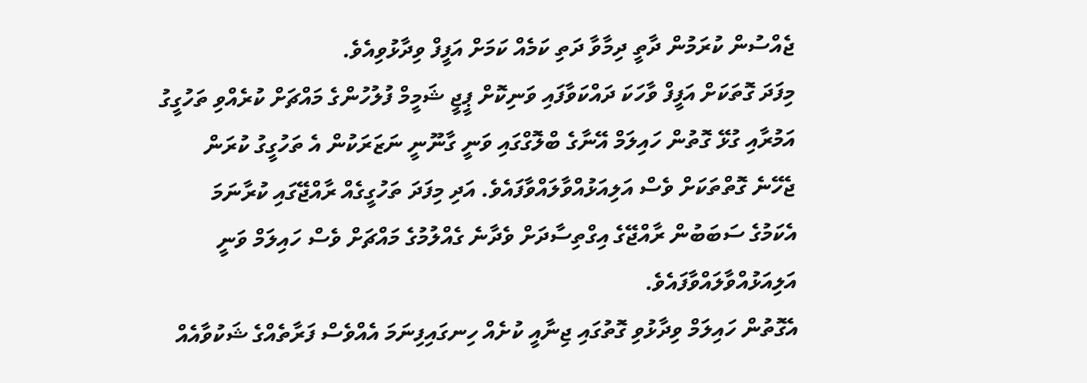ޖެއްސުން ކުރަމުން ދާތީ ދިމާވާ ދަތި ކަމެއް ކަމަށް އަފީފް ވިދާޅުވިއެވެ.
މިފަދަ ގޮތަކަށް އަފީފް ވާހަކަ ދައްކަވާފައި ވަނިކޮށް ޕީޖީ ޝަމީމް ފުލުހުންގެ މައްޗަށް ކުރެއްވި ތަހުގީގު އަމުރާއި ގުޅޭ ގޮތުން ހައިލަމް އޭނާގެ ބްލޮގްގައި ވަނީ ގާނޫނީ ނަޒަރަކުން އެ ތަހުގީގު ކުރަން ޖެހޭނެ ގޮތްތަކަށް ވެސް އަލިއަޅުއްވާލައްވާފައެވެ. އަދި މިފަދަ ތަހުގީގެއް ރާއްޖޭގައި ކުރާނަމަ އެކަމުގެ ސަބަބުން ރާއްޖޭގެ އިގްތިސާދަށް ވެދާނެ ގެއްލުމުގެ މައްޗަށް ވެސް ހައިލަމް ވަނީ އަލިއަޅުއްވާލައްވާފައެވެ.
އެގޮތުން ހައިލަމް ވިދާޅުވި ގޮތުގައި ޖިނާއީ ކުށެއް ހިނގައިފިނަމަ އެއްވެސް ފަރާތެއްގެ ޝަކުވާއެއް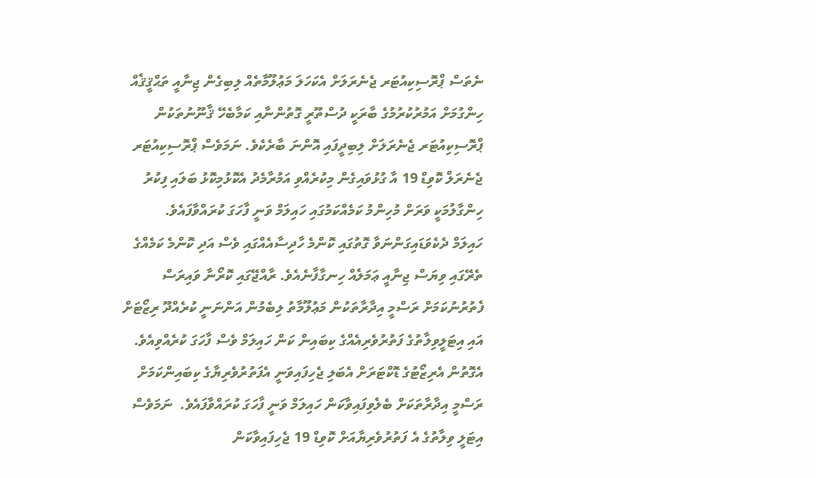ނެތަސް ޕްރޮސިކިއުޓަރ ޖެނެރަލަށް އެކަހަލަ މަޢުލޫމާތެއް ލިބިގެން ޖިނާއީ ތަޙްޤީޤެއް ހިންގުމަށް އަމުރުކުރުމުގެ ބާރަކީ ދުސްތޫރީ ގޮތުންނާއި ކަމާބެހޭ ޤާނޫނުތަކުން ޕްރޮސިކިއުޓަރ ޖެނެރަލަށް ލިބިދީފައި އޮންނަ ބާރެކެވެ. ނަމަވެސް ޕްރޮސިކިއުޓަރ ޖެނެރަލް ކޮވިޑް 19 އާ ގުޅުވައިގެން މިކުރެއްވި އަމުރާމެދު އެކޮޅުމިކޮޅު ބަލައި ފިކުރު ހިންގާލުމަކީ ވަރަށް މުހިންމު ކަމެއްކަމުގައި ހައިލަމް ވަނީ ފާހަގަ ކުރައްވާފައެވެ.
ހައިލަމް ދެކެވަޑައިގަންނަވާ ގޮތުގައި ކޮންމެ ހާދިސާއެއްގައި ވެސް އަދި ކޮންމެ ކަމެއްގެ ތެރޭގައި ވިޔަސް ޖިނާއީ ޢަމަލެއް ހިނގާފާނެއެވެ. ރާއްޖޭގައި ކޮރޯނާ ވައިރަސް ފެތުރުނުކަމަށް ރަސްމީ އިދާރާތަކުން މަޢުލޫމާތު ލިބެމުން އަންނަނީ ކުރެއްދޫ ރިޒޯޓަށް އައި އިޓަލީވިލާތުގެ ފަތުރުވެރިއެއްގެ ކިބައިން ކަން ހައިލަމް ވެސް ފާހަގަ ކުރެއްވިއެވެ. އެގޮތުން އެރިޒޯޓުގެ ޑޮކްޓަރަށް އެބަލި ޖެހިފައިވަނީ އެފަތުރުވެރިޔާގެ ކިބައިންކަމަށް ރަސްމީ އިދާރާތަކަށް ބެލެވިފައިވާކަން ހައިލަމް ވަނީ ފާހަގަ ކުރައްވާފައެވެ.  ނަމަވެސް އިޓަލީ ވިލާތުގެ އެ ފަތުރުވެރިޔާއަށް ކޮވިޑް 19 ޖެހިފައިވާކަން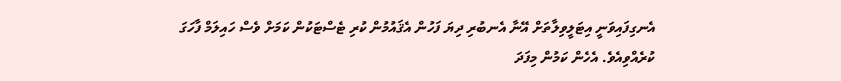އެނގިފައިވަނީ އިޓަލީވިލާތަށް އޭނާ އެނބުރި ދިޔަ ފަހުން އެޤައުމުން ކުރި ޓެސްޓަކުން ކަމަށް ވެސް ހައިލަމް ފާހަގަ ކުރެއްވިއެވެ. އެހެން ކަމުން މިފަދަ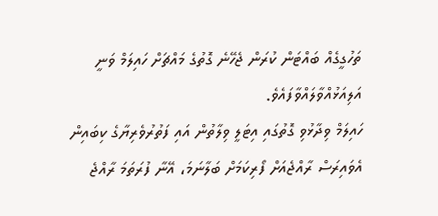ތަހުގީގެއް ބައްޓަން ކުރަން ޖެހޭނެ ގޮތުގެ މައްޗަށް ހައިލަމް ވަނީ އަލިއަޅުއްވާލައްވާފައެވެ.
ހައިލަމް ވިދާޅުވި ގޮތުގައި އިޓަލީ ވިލާތުން އައި ފަތުރުވެރިޔާގެ ކިބައިން އެވައިރަސް ރާއްޖެއަށް ފޯރިކަމަށް ބަލާނަމަ، އޭނާ ފުރަތަމަ ރާއްޖެ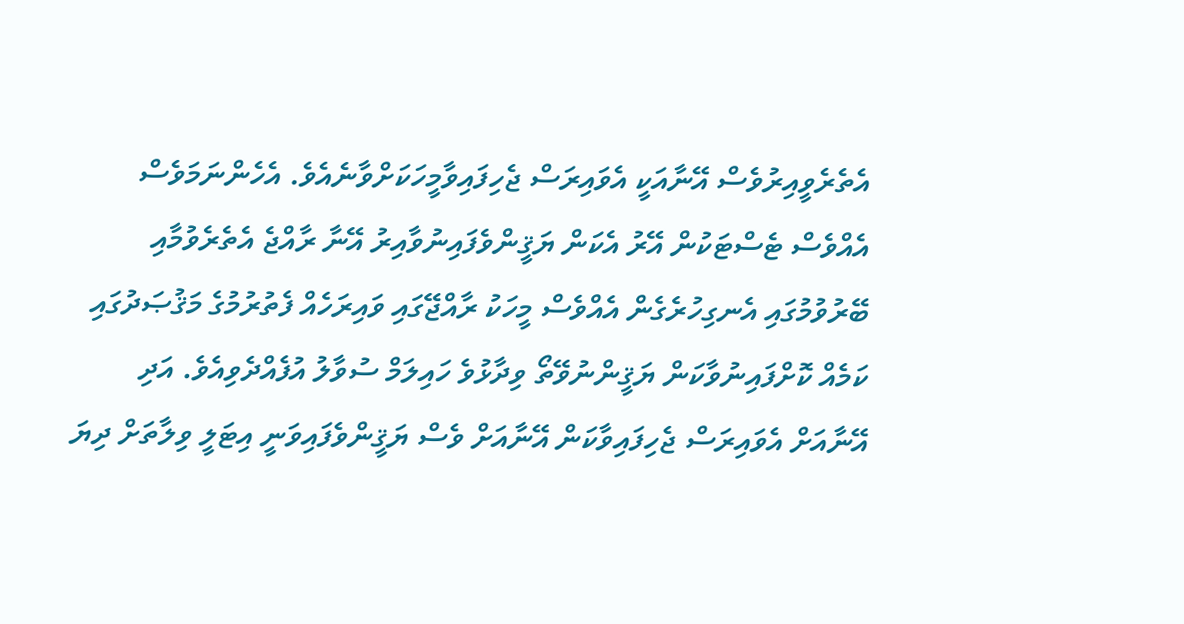އެތެރެވީއިރުވެސް އޭނާއަކީ އެވައިރަސް ޖެހިފައިވާމީހަކަށްވާނެއެވެ. އެހެންނަމަވެސް އެއްވެސް ޓެސްޓަކުން އޭރު އެކަން ޔަޤީންވެފައިނުވާއިރު އޭނާ ރާއްޖެ އެތެރެވުމާއި ބޭރުވުމުގައި އެނގިހުރެގެން އެއްވެސް މީހަކު ރާއްޖޭގައި ވައިރަހެއް ފެތުރުމުގެ މަޤުޞަދުގައި ކަމެއް ކޮށްފައިނުވާކަން ޔަޤީންނުވޭތޯ ވިދާޅުވެ ހައިލަމް ސުވާލު އުފެއްދެވިއެވެ. އަދި އޭނާއަށް އެވައިރަސް ޖެހިފައިވާކަން އޭނާއަށް ވެސް ޔަޤީންވެފައިވަނީ އިޓަލީ ވިލާތަށް ދިޔަ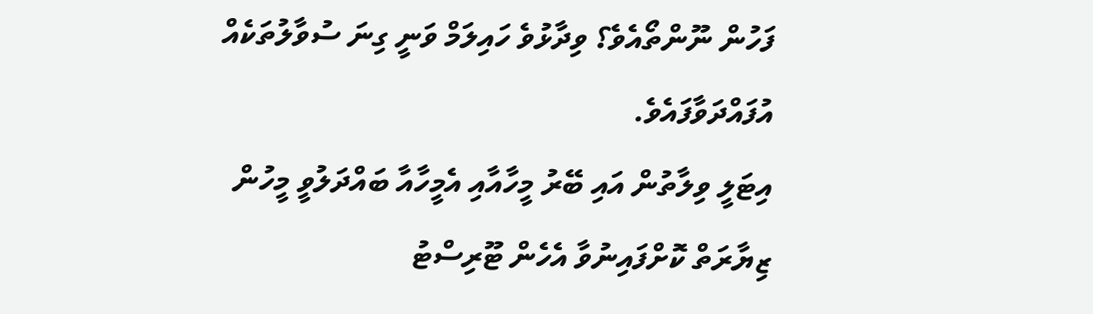ފަހުން ނޫންތޯއެވެ؟ ވިދާޅުވެ ހައިލަމް ވަނީ ގިނަ ސުވާލުތަކެއް އުފައްދަވާފައެވެ.
އިޓަލީ ވިލާތުން އައި ބޭރު މީހާއާއި އެމީހާއާ ބައްދަލުވީ މީހުން ޒިޔާރަތް ކޮށްފައިނުވާ އެހެން ޓޫރިސްޓު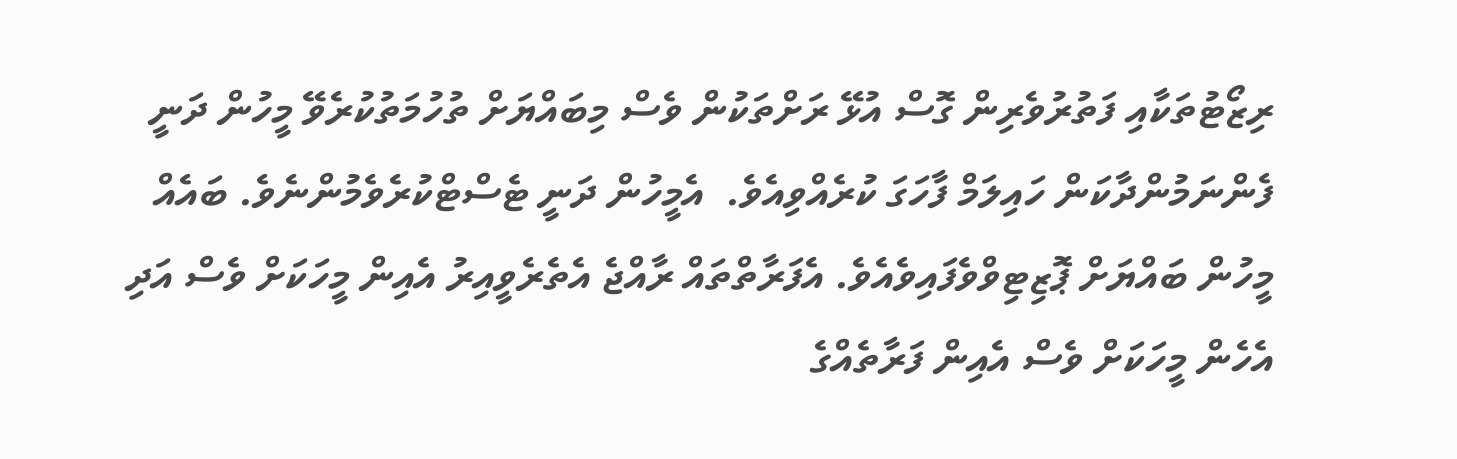ރިޒޯޓުތަކާއި ފަތުރުވެރިން ގޮސް އުޅޭ ރަށްތަކުން ވެސް މިބައްޔަށް ތުހުމަތުކުރެވޭ މީހުން ދަނީ ފެންނަމުންދާކަން ހައިލަމް ފާހަގަ ކުރެއްވިއެވެ.  އެމީހުން ދަނީ ޓެސްޓްކުރެވެމުންނެވެ. ބައެއް މީހުން ބައްޔަށް ޕޮޒިޓިވްވެފައިވެއެވެ. އެފަރާތްތައް ރާއްޖެ އެތެރެވީއިރު އެއިން މީހަކަށް ވެސް އަދި އެހެން މީހަކަށް ވެސް އެއިން ފަރާތެއްގެ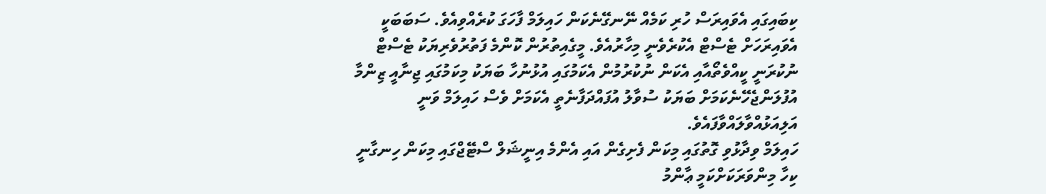ކިބައިގައި އެވައިރަސް ހުރި ކަމެއް ނޭނގޭނެކަން ހައިލަމް ފާހަގަ ކުރެއްވިއެވެ. ސަބަބަކީ އެވައިރަހަށް ޓެސްޓް އެކުރެވެނީ މިހާރުއެވެ. މީގެއިތުރުން ކޮންމެ ފަތުރުވެރިޔަކު ޓެސްޓް ނުކުރަނީ ކީއްވެތޯއާއި އެކަން ނުކުރުމުން އެކަމުގައި އުޅުނުހާ ބަޔަކު މިކަމުގައި ޖިނާއީ ޒިންމާ އުފުލަންޖެހޭނެކަމަށް ބަޔަކު ސުވާލު އުފައްދަފާނެތީ އެކަމަށް ވެސް ހައިލަމް ވަނީ އަލިއަޅުއްވާލައްވާފައެވެ.
ހައިލަމް ވިދާޅުވި ގޮތުގައި މިކަން ފެށިގެން އައި އެންމެ އިނީޝަލް ސްޓޭޖްގައި މިކަން ހިނގާނީ ކިހާ މިންވަރަކަށްކަމީ ޢާންމު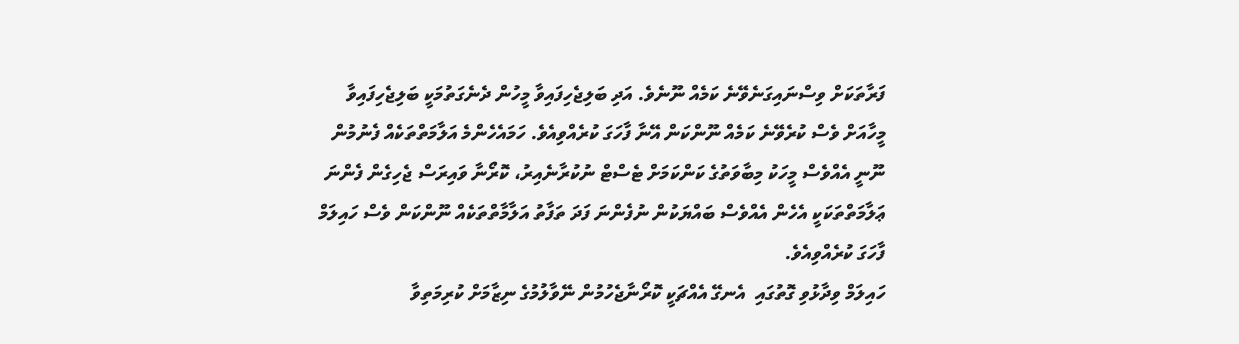ފަރާތަކަށް ވިސްނައިގަނެވޭނެ ކަމެއް ނޫނެވެ. އަދި ބަލިޖެހިފައިވާ މީހުން ދެނެގަތުމަކީ ބަލިޖެހިފައިވާ މީހާއަށް ވެސް ކުރެވޭނެ ކަމެއް ނޫންކަން އޭނާ ފާހަގަ ކުރެއްވިއެވެ. ހަމައެހެންމެ އަލާމަތްތަކެއް ފެނުމުން ނޫނީ އެއްވެސް މީހަކު މިބާވަތުގެ ކަންކަމަށް ޓެސްޓް ނުކުރާނެއިރު، ކޮރޯނާ ވައިރަސް ޖެހިގެން ފެންނަ ޢަލާމަތްތަކަކީ އެހެން އެއްވެސް ބައްޔަކުން ނުފެންނަ ފަދަ ތަފާތު އަލާމާތްތަކެއް ނޫންކަން ވެސް ހައިލަމް ފާހަގަ ކުރެއްވިއެވެ.
ހައިލަމް ވިދާޅުވި ގޮތުގައި  އެނގޭ އެއްޗަކީ ކޮރޯނާޖެހުމުން ނޭވާލުމުގެ ނިޒާމަށް ކުރިމަތިވާ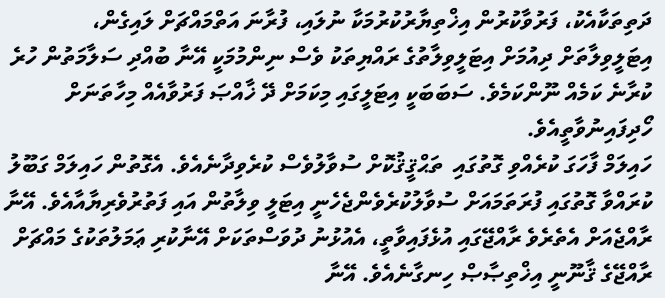ދަތިތަކާއެކު، ފަރުވާކުރުން އިޚްތިޔާރުކުރުމަކާ ނުލައި، ފުރާނަ އަތްމައްޗަށް ލައިގެން، އިޓަލީވިލާތަށް ދިއުމަށް އިޓަލީވިލާތުގެ ރައްޔިތަކު ވެސް ނިންމުމަކީ އޭނާ ބުއްދި ސަލާމަތުން ހުރެ ކުރާނެ ކަމެއް ނޫންކަމެވެ. ސަބަބަކީ އިޓަލީގައި މިކަމަށް ދޭ ޚާއްޞަ ފަރުވާއެއް މިހާތަނަށް ހޯދިފައިނުވާތީއެވެ.
ހައިލަމް ފާހަގަ ކުރެއްވި ގޮތުގައި  ތަޙްޤީޤުކޮށް ސުވާލުވެސް ކުރެވިދާނެއެވެ. އެގޮތުން ހައިލަމް ގަބޫލު ކުރައްވާ ގޮތުގައި ފުރަތަމައަށް ސުވާލުކުރެވެންޖެހެނީ އިޓަލީ ވިލާތުން އައި ފަތުރުވެރިޔާއާއެވެ. އޭނާ ރާއްޖެއަށް އެތެރެވެ ރާއްޖޭގައި އުޅެފައިވާތީ، އެއުޅުނު ދުވަސްތަކަށް އޭނާކުރި ޢަމަލުތަކުގެ މައްޗަށް ރާއްޖޭގެ ޤާނޫނީ އިޚްތިޞާޞް ހިނގާނެއެވެ. އޭނާ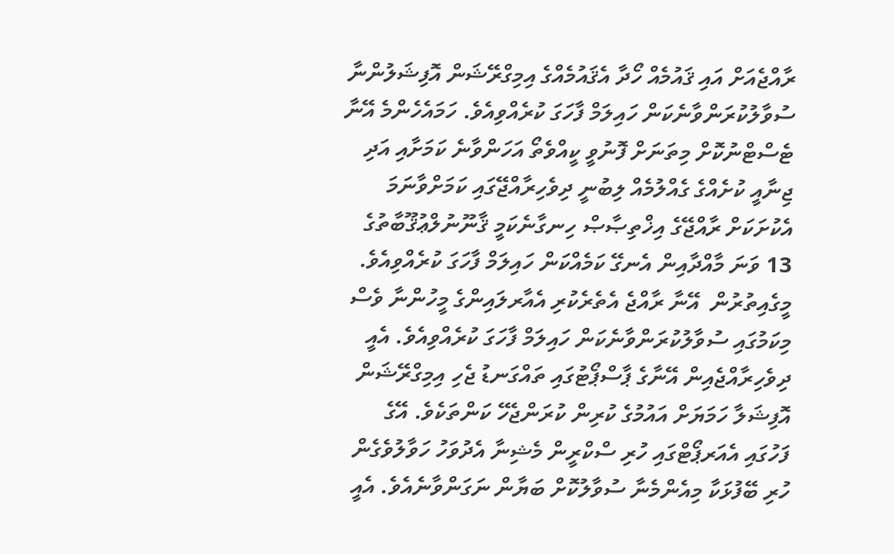ރާއްޖެއަށް އައި ޤައުމެއް ހޯދާ އެޤައުމެއްގެ އިމިގްރޭޝަން އޮފިޝަލުންނާ ސުވާލުކުރަންވާނެކަން ހައިލަމް ފާހަގަ ކުރެއްވިއެވެ. ހަމައެހެންމެ އޭނާ ޓެސްޓްނުކޮށް މިތަނަށް ފޮނުވީ ކީއްވެތޯ އަހަންވާނެ ކަމަށާއި އަދި ޖިނާއީ ކުށެއްގެ ގެއްލުމެއް ލިބުނީ ދިވެހިރާއްޖޭގައި ކަމަށްވާނަމަ އެކުށަކަށް ރާއްޖޭގެ އިޚްތިޞާޞް ހިނގާނެކަމީ ޤާނޫނުލްޢުޤޫބާތުގެ 13 ވަނަ މާއްދާއިން އެނގޭ ކަމެއްކަން ހައިލަމް ފާހަގަ ކުރެއްވިއެވެ.
މީގެއިތުރުން  އޭނާ ރާއްޖެ އެތެރެކުރި އެއާރލައިންގެ މީހުންނާ ވެސް މިކަމުގައި ސުވާލުކުރަންވާނެކަން ހައިލަމް ފާހަގަ ކުރެއްވިއެވެ. އެއީ ދިވެހިރާއްޖެއިން އޭނާގެ ޕާސްޕޯޓުގައި ތައްގަނޑު ޖެހި އިމިގްރޭޝަން އޮފިޝަލާ ހަމަޔަށް އައުމުގެ ކުރިން ކުރަންޖެހޭ ކަންތަކެވެ. އޭގެ ފަހުގައި އެއަރޕޯޓްގައި ހުރި ސްކްރީން މެޝިނާ އެދުވަހު ހަވާލުވެގެން ހުރި ބޭފުޅަކާ މިއެންމެނާ ސުވާލުކޮށް ބަޔާން ނަގަންވާނެއެވެ. އެއީ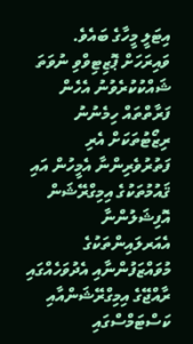އިޓަލީ މީހާގެ ބައެވެ. ވައިރަހަށް ޕޮޒިޓިވްވި ނުވަތަ ޝައްކުކުރެވުނު އެހެން ފަރާތްތައް ހިމެނުނު ރިޒޯޓުތަކަށް އެރި ފަތުރުވެރިންނާ އެމީހުން އައި ޤައުމުތަކުގެ އިމިގްރޭޝަން އޮފިޝަލުންނާ އެއަރލައިންތަކުގެ މުވައްޒަފުންނާއި އެދުވަހެއްގައި ރާއްޖޭގެ އިމިގްރޭޝަންއާއި ކަސްޓަމްސްގައި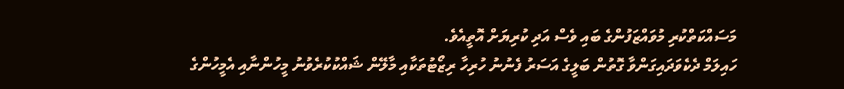މަސައްކަތްކުރި މުވައްޒަފުންގެ ބައި ވެސް އަދި ކުރިޔަށް އޮތީއެވެ.
ހައިލަމް ދެކެވަދައިގަންވާ ގޮތުން ބަލީގެ އަސަރު ފެނުނު ހުރިހާ ރިޒޯޓުތަކާއި މާލޭން ޝައްކުކުރެވުނު މީހުންނާއި އެމީހުންގެ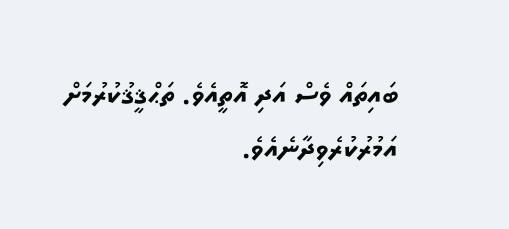ބައިތައް ވެސް އަދި އޮތީއެވެ. ތަޙްޤީޤުކުރުމަށް އަމުރުކުރެވިދާނެއެވެ.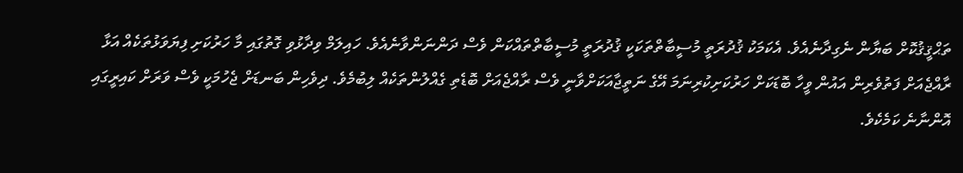ތަޙްޤީޤުކޮށް ބަޔާން ނެގިދާނެއެވެ. އެކަމަކު ޤުދުރަތީ މުސީބާތްތަކަކީ ޤުދުރަތީ މުސީބާތްތައްކަން ވެސް ދަންނަންވާނެއެވެ. ހައިލަމް ވިދާޅުވި ގޮތުގައި މާ ހަރުކަށި ފިޔަވަޅުތަކެއް އަޅާ ރާއްޖެއަށް ފަތުވެރިން އައުން ވީހާ ބޮޑަކަށް ހަރުކަށިކުރިނަމަ އޭގެ ނަތީޖާއަކަށްވާނީ ވެސް ރާއްޖެއަށް ބޮޑެތި ގެއްލުންތަކެއް ލިބުމެވެ. ދިވެހިން ބަނޑަށް ޖެހުމަކީ ވެސް ވަރަށް ކައިރީގައި އޮންނާނެ ކަމެކެވެ.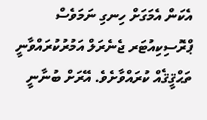އެކަން އެމަގަށް ހިނގި ނަމަވެސް ޕްރޮސިކިއުޓަރ ޖެނެރަލް އަމުރުކުރައްވާނީ ތަޙްޤީޤެއް ކުރައްވާށެވެ. އޭރަށް ބުނާނީ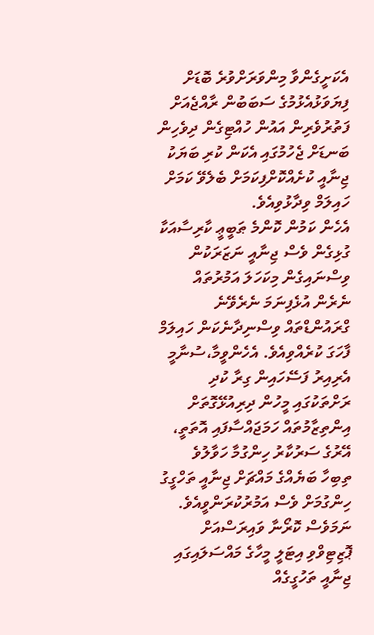އެކަށީގެންވާ މިންވަރަށްވުރެ ބޮޑަށް ފިޔަވަޅުއެޅުމުގެ ސަބަބުން ރާއްޖެއަށް ފަތުރުވެރިން އައުން ހުއްޓިގެން ދިވެހިން ބަނޑަށް ޖެހުމުގައި އެކަން ކުރި ބަޔަކު ޖިނާއީ ކުށެއްކޮށްފިކަމަށް ބެލެވޭ ކަމަށް ހައިލަމް ވިދާޅުވިއެވެ.
އެހެން ކަމުން ކޮންމެ ޠަބީޢީ ކާރިސާއަކާ ގުޅިގެން ވެސް ޖިނާއީ ނަޒަރަކުން ވިސްނައިގެން މިކަހަލަ އަމުރުތައް ނެރެން އުޅެފިނަމަ ނެރެވޭނެ ގްރައުންޑްތައް ވިސްނިދާނެކަން ހައިލަމް ފާހަގަ ކުރެއްވިއެވެ. އެހެންވީމާ،ސުނާމީ އެރިއިރު ފަސޭހައިން ގިރާ ކުދި ރަށްތަކުގައި މީހުން ދިރިއުޅޭގޮތަށް އިންތިޒާމުތައް ހަމަޖައްސާފައި އޮތަތީ، އޭރުގެ ސަރުކާރު ހިންގުމާ ހަވާލުވެ ތިބިހާ ބަޔެއްގެ މައްޗަށް ޖިނާއީ ތަހްގީގު ހިންގުމަށް ވެސް އަމުރުކުރަންވީއެވެ. ނަމަވެސް ކޮރޯނާ ވައިރަސްއަށް ޕޮޒިޓިވްވި އިޓަލީ މީހާގެ މައްސަލައިގައި ޖިނާއީ ތަހުގީގެއް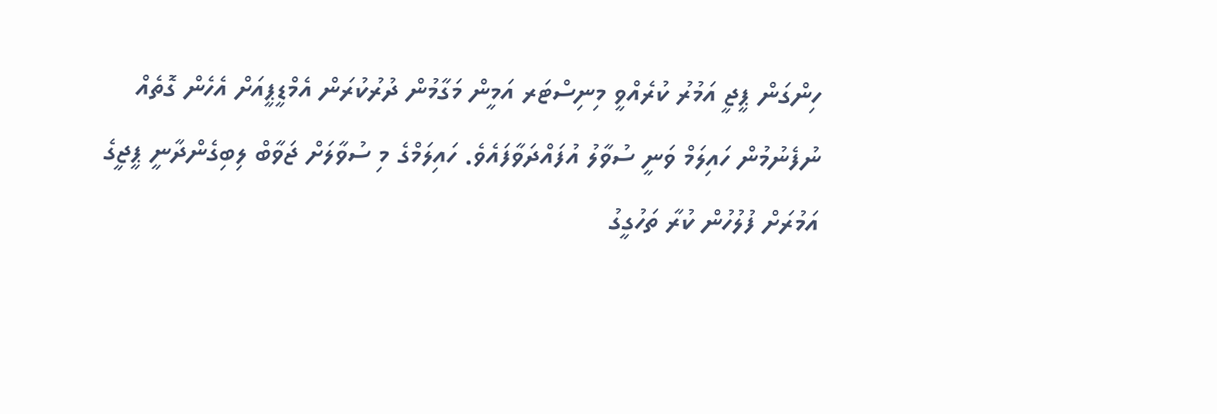ހިންގަން ޕީޖީ އަމުރު ކުރެއްވީ މިނިސްޓަރ އަމީން މަގާމުން ދުރުކުރަން އެމްޑީޕީއަށް އެހެން ގޮތެއް ނުފެނުމުން ހައިލަމް ވަނީ ސުވާލު އުފައްދަވާފައެވެ. ހައިލަމްގެ މި ސުވާލަށް ޖަވާބް ލިބިގެންދާނީ ޕީޖީގެ އަމުރަށް ފުލުހުން ކުރާ ތަހުގީގު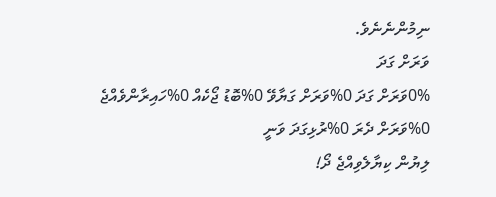ނިމުންނެނެވެ.
ވަރަށް ގަދަ
0%ވަރަށް ގަދަ 0%ވަރަށް ގަޔާވޭ 0%ބޮޑު ޖޯކެއް 0%ހައިރާންވެއްޖެ 0%ވަރަށް ދެރަ 0%ރުޅިގަދަ ވަނީ
ލިޔުން ކިޔާލެވިއްޖެ ދޯ!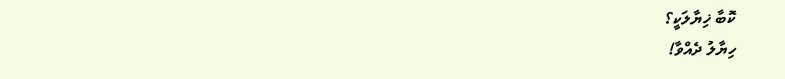ކޮބާ ޚިޔާލަކީ؟
ހިޔާލު ދެއްވާ!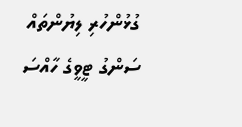ގުޅުންހުރި ލިޔުންތައް
ސަންގު ޓީވީގެ ހާއްސަ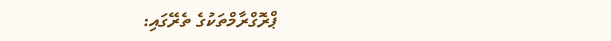ޕްރޮގްރާމްތަކުގެ ތެރޭގައި: